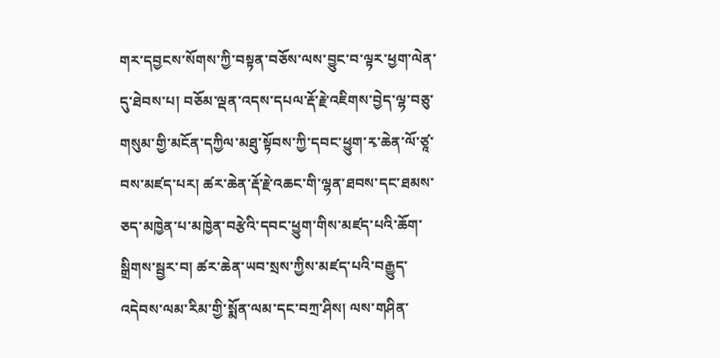གར་དབྱངས་སོགས་ཀྱི་བསྟན་བཅོས་ལས་བྱུང་བ་ལྟར་ཕྱག་ལེན་དུ་ཐེབས་པ། བཅོམ་ལྡན་འདས་དཔལ་རྡོ་རྗེ་འཇིགས་བྱེད་ལྷ་བཅུ་གསུམ་གྱི་མངོན་དཀྱིལ་མཐུ་སྟོབས་ཀྱི་དབང་ཕྱུག་རྭ་ཆེན་ལོ་ཙཱ་བས་མཛད་པར། ཚར་ཆེན་རྡོ་རྗེ་འཆང་གི་ལྷན་ཐབས་དང་ཐམས་ཅད་མཁྱེན་པ་མཁྱེན་བརྩེའི་དབང་ཕྱུག་གིས་མཛད་པའི་ཆོག་སྒྲིགས་སྦྱར་བ། ཚར་ཆེན་ཡབ་སྲས་ཀྱིས་མཛད་པའི་བརྒྱུད་འདེབས་ལམ་རིམ་གྱི་སྨོན་ལམ་དང་བཀྲ་ཤིས། ལས་གཤིན་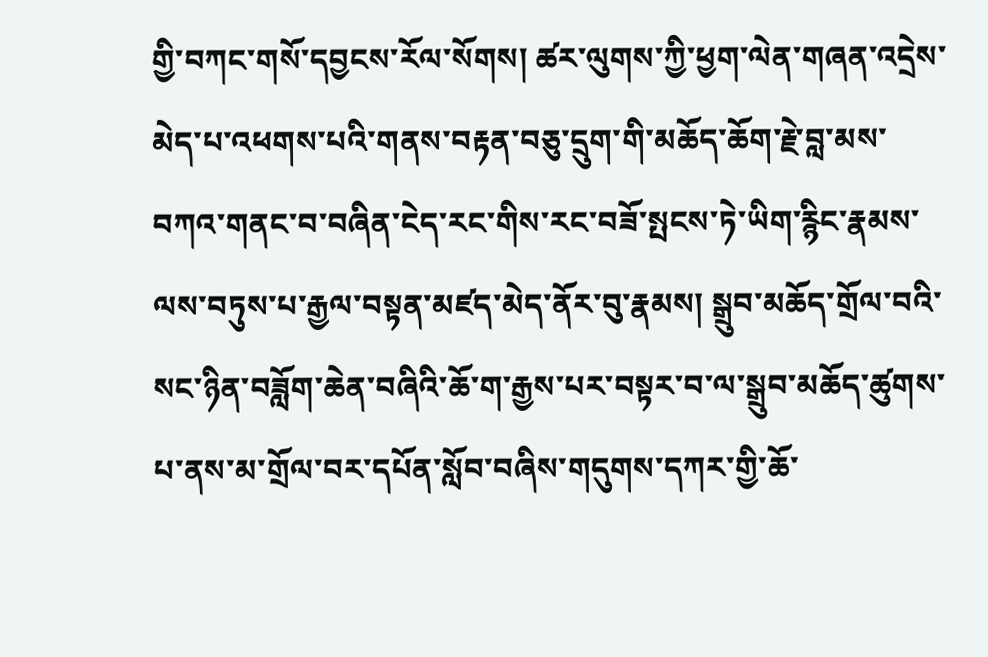གྱི་བཀང་གསོ་དབྱངས་རོལ་སོགས། ཚར་ལུགས་ཀྱི་ཕྱག་ལེན་གཞན་འདྲེས་མེད་པ་འཕགས་པའི་གནས་བརྟན་བཅུ་དྲུག་གི་མཆོད་ཆོག་རྗེ་བླ་མས་བཀའ་གནང་བ་བཞིན་ངེད་རང་གིས་རང་བཟོ་སྤངས་ཏེ་ཡིག་རྙིང་རྣམས་ལས་བཏུས་པ་རྒྱལ་བསྟན་མཛད་མེད་ནོར་བུ་རྣམས། སྒྲུབ་མཆོད་གྲོལ་བའི་སང་ཉིན་བཟློག་ཆེན་བཞིའི་ཆོ་ག་རྒྱས་པར་བསྟར་བ་ལ་སྒྲུབ་མཆོད་ཚུགས་པ་ནས་མ་གྲོལ་བར་དཔོན་སློབ་བཞིས་གདུགས་དཀར་གྱི་ཆོ་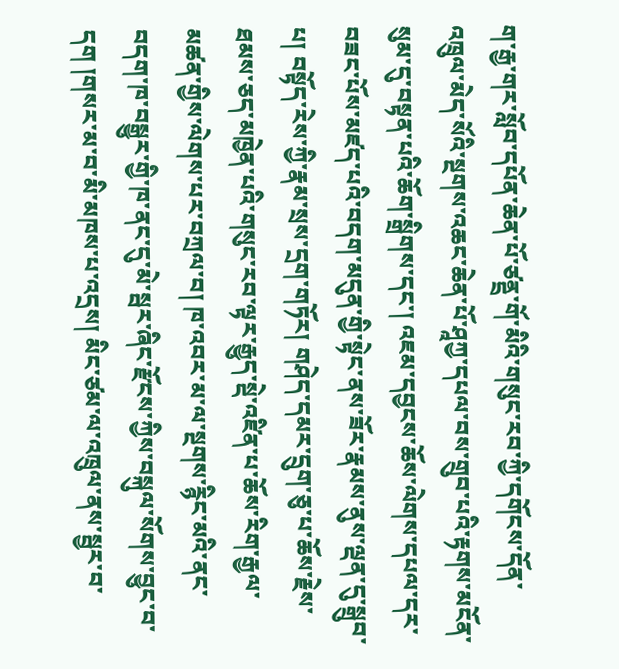ག་རྒྱ་གར་སློབ་དཔོན་ཆེན་པོ་ཙནྡྲ་གོ་མིའི་གསུང་རབ་ཀྱི་དགོངས་དོན་འཁྲུལ་མེད་སོའི་སྔགས་འཆང་ཆེན་པོ་ཤཱཀྱ་དཔལ་བས་གྲུབ་པའི་རྟགས་མངོན་སུམ་དུ་བསྟན་པའི་ཆོག་སྒྲིགས་དང་། འཇམ་དབྱངས་ཆོས་ལེགས་དཔལ་དར་བཟང་པོས་མཛད་པའི་བདག་མདུན་གྱི་སྟེང་ནས་ཟོར་རྣམས་ནུས་ལྡན་དུ་སྒྲུབ་པ། བསྟོད་རེས་ཀྱི་རྣམ་སྲས་དྲག་གཏོར། གཤེད་དམར་དྲུག་ཅུ་པ་ཆོས་རྗེས་ཐམས་ཅད་མཁྱེན་པའི་གསུང་རབ་ལྟར་རྒྱུད་སྡེ་འཛིན་པ་ཆོས་རིག་རྒྱལ་མཚན་གྱིས་ལེགས་པར་བཀྲལ་བ། ཁ་འབར་མ་ལ་སྔགས་རྙིང་མའི་ནང་བདག་ཁ་བསྒྱུར་གྱི་ཁ་ནང་དུ་མེ་སྦར་ཞིང་རྫོངས་ཀྱིས་བསྐུལ་སོགས་བྱུང་བ་དག །གསར་མ་བ་མི་མཁས་པ་འདྲས། མིང་ཙམ་ལ་འཁྲུལ་ནས་སྦྱར་བ་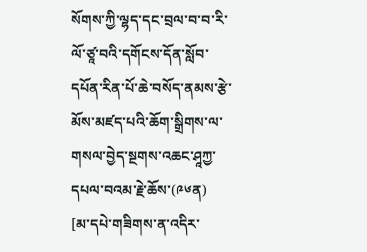སོགས་ཀྱི་ལྷད་དང་བྲལ་བ་བ་རི་ལོ་ཙཱ་བའི་དགོངས་དོན་སློབ་དཔོན་རིན་པོ་ཆེ་བསོད་ནམས་རྩེ་མོས་མཛད་པའི་ཆོག་སྒྲིགས་ལ་གསལ་བྱེད་སྔགས་འཆང་ཤཱཀྱ་དཔལ་བའམ་རྗེ་ཆོས་(༩༦ན)
[མ་དཔེ་གཟིགས་ན་འདིར་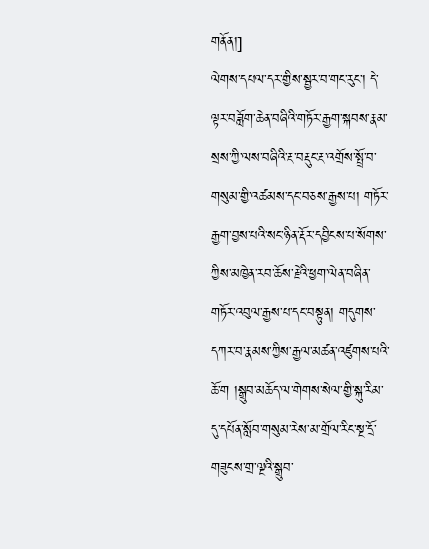གནོན།]
ལེགས་དཔལ་དར་གྱིས་སྦྱར་བ་གང་རུང་། དེ་ལྟར་བཟློག་ཆེན་བཞིའི་གཏོར་རྒྱག་སྐབས་རྣམ་སྲས་ཀྱི་ལས་བཞིའི་རྔ་བརྡུང་རྔ་འགྲོས་སྤྲོ་བ་གསུམ་གྱི་འཚམས་དང་བཅས་རྒྱས་པ། གཏོར་རྒྱག་བྱས་པའི་སང་ཉིན་རྡོར་དབྱིངས་པ་སོགས་ཀྱིས་མཁྱེན་རབ་ཆོས་རྗེའི་ཕྱག་ལེན་བཞིན་གཏོར་འབུལ་རྒྱས་པ་དང་བསྟུན། གདུགས་དཀར་བ་རྣམས་ཀྱིས་རྒྱལ་མཚན་འཛུགས་པའི་ཆོ་ག །སྒྲུབ་མཆོད་ལ་གེགས་སེལ་གྱི་སྐུ་རིམ་དུ་དཔོན་སློབ་གསུམ་རེས་མ་གྲོལ་རིང་སྔ་དྲོ་གཟུངས་གྲ་ལྔའི་སྒྲུབ་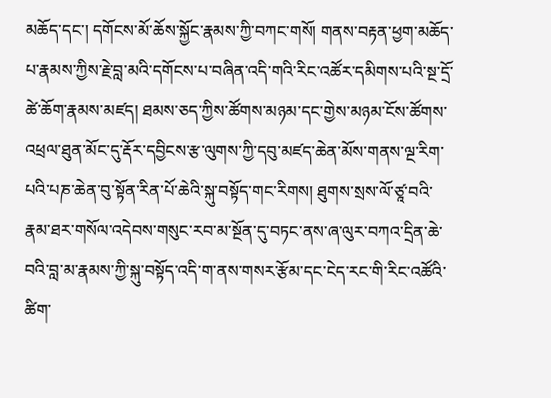མཆོད་དང་། དགོངས་མོ་ཆོས་སྐྱོང་རྣམས་ཀྱི་བཀང་གསོ། གནས་བརྟན་ཕྱག་མཆོད་པ་རྣམས་ཀྱིས་རྗེ་བླ་མའི་དགོངས་པ་བཞིན་འདི་གའི་རིང་འཚོར་དམིགས་པའི་སྔ་དྲོ་ཚེ་ཆོག་རྣམས་མཛད། ཐམས་ཅད་ཀྱིས་ཚོགས་མཉམ་དང་གྱེས་མཉམ་ངོས་ཚོགས་འཕྲལ་ཐུན་མོང་དུ་རྡོར་དབྱིངས་རྩ་ལུགས་ཀྱི་དབུ་མཛད་ཆེན་མོས་གནས་ལྔ་རིག་པའི་པཎ་ཆེན་བུ་སྟོན་རིན་པོ་ཆེའི་སྐུ་བསྟོད་གང་རིགས། ཐུགས་སྲས་ལོ་ཙཱ་བའི་རྣམ་ཐར་གསོལ་འདེབས་གསུང་རབ་མ་སྔོན་དུ་བཏང་ནས་ཞ་ལུར་བཀའ་དྲིན་ཆེ་བའི་བླ་མ་རྣམས་ཀྱི་སྐུ་བསྟོད་འདི་ག་ནས་གསར་རྩོམ་དང་ངེད་རང་གི་རིང་འཚོའི་ཚིག་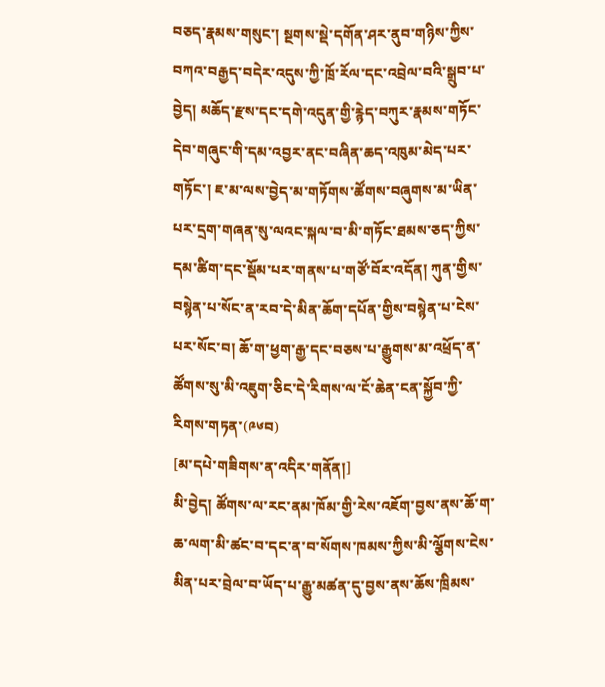བཅད་རྣམས་གསུང་། སྔགས་སྡེ་དགོན་ཤར་ནུབ་གཉིས་ཀྱིས་བཀའ་བརྒྱད་བདེར་འདུས་ཀྱི་ཁྲོ་རོལ་དང་འབྲེལ་བའི་སྒྲུབ་པ་བྱེད། མཆོད་རྫས་དང་དགེ་འདུན་གྱི་རྙེད་བཀུར་རྣམས་གཏོང་དེབ་གཞུང་གི་དམ་འབྱར་ནང་བཞིན་ཆད་འཁུམ་མེད་པར་གཏོང་། ཇ་མ་ལས་བྱེད་མ་གཏོགས་ཚོགས་བཞུགས་མ་ཡིན་པར་དྲག་གཞན་སུ་ལའང་སྐལ་བ་མི་གཏོང་ཐམས་ཅད་ཀྱིས་དམ་ཚིག་དང་སྡོམ་པར་གནས་པ་གཙོ་བོར་འདོན། ཀུན་གྱིས་བསྙེན་པ་སོང་ན་རབ་དེ་མིན་ཆོག་དཔོན་གྱིས་བསྙེན་པ་ངེས་པར་སོང་བ། ཆོ་ག་ཕྱག་རྒྱ་དང་བཅས་པ་རྒྱུགས་མ་འཕྲོད་ན་ཚོགས་སུ་མི་འཇུག་ཅིང་དེ་རིགས་ལ་ངོ་ཆེན་ངན་སྐྱོབ་ཀྱི་རིགས་གཏན་(༩༦བ)
[མ་དཔེ་གཟིགས་ན་འདིར་གནོན།]
མི་བྱེད། ཚོགས་ལ་རང་ནམ་ཁོམ་གྱི་རེས་འཇོག་བྱས་ནས་ཆོ་ག་ཆ་ལག་མི་ཚང་བ་དང་ན་བ་སོགས་ཁམས་ཀྱིས་མི་ལྕོགས་ངེས་མིན་པར་བྲེལ་བ་ཡོད་པ་རྒྱུ་མཚན་དུ་བྱས་ནས་ཆོས་ཁྲིམས་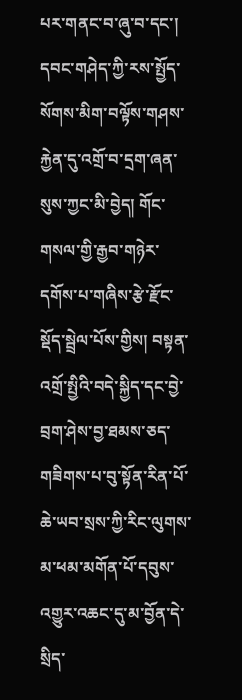པར་གནང་བ་ཞུ་བ་དང་། དབང་གཤེད་ཀྱི་རས་སྤྱོད་སོགས་མིག་བལྟོས་གཤས་རྐྱེན་དུ་འགྲོ་བ་དྲག་ཞན་སུས་ཀྱང་མི་བྱེད། གོང་གསལ་གྱི་རྒྱབ་གཉེར་དགོས་པ་གཞིས་རྩེ་རྫོང་སྡོད་སྦྲེལ་པོས་གྱིས། བསྟན་འགྲོ་སྤྱིའི་བདེ་སྐྱིད་དང་བྱེ་བྲག་ཤེས་བྱ་ཐམས་ཅད་གཟིགས་པ་བུ་སྟོན་རིན་པོ་ཆེ་ཡབ་སྲས་ཀྱི་རིང་ལུགས་མ་ཕམ་མགོན་པོ་དབུས་འགྱུར་འཆང་དུ་མ་བྱོན་དེ་སྲིད་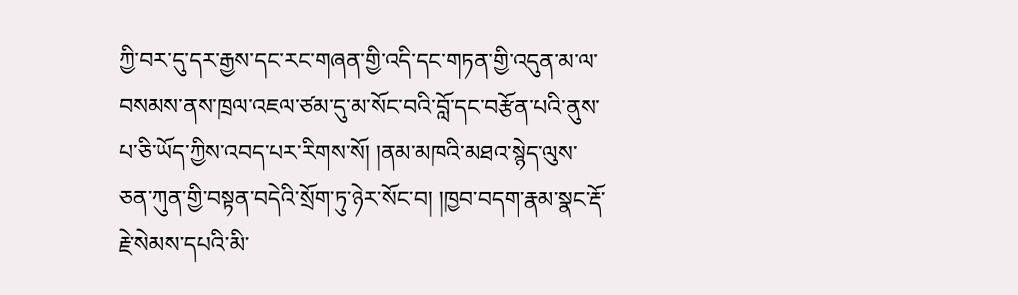ཀྱི་བར་དུ་དར་རྒྱས་དང་རང་གཞན་གྱི་འདི་དང་གཏན་གྱི་འདུན་མ་ལ་བསམས་ནས་ཁྲལ་འཇལ་ཙམ་དུ་མ་སོང་བའི་བློ་དང་བརྩོན་པའི་ནུས་པ་ཅི་ཡོད་ཀྱིས་འབད་པར་རིགས་སོ། །ནམ་མཁའི་མཐའ་སྙེད་ལུས་ཅན་ཀུན་གྱི་བསྟན་བདེའི་སྲོག་ཏུ་ཉེར་སོང་བ། །ཁྱབ་བདག་རྣམ་སྣང་རྡོ་རྗེ་སེམས་དཔའི་མི་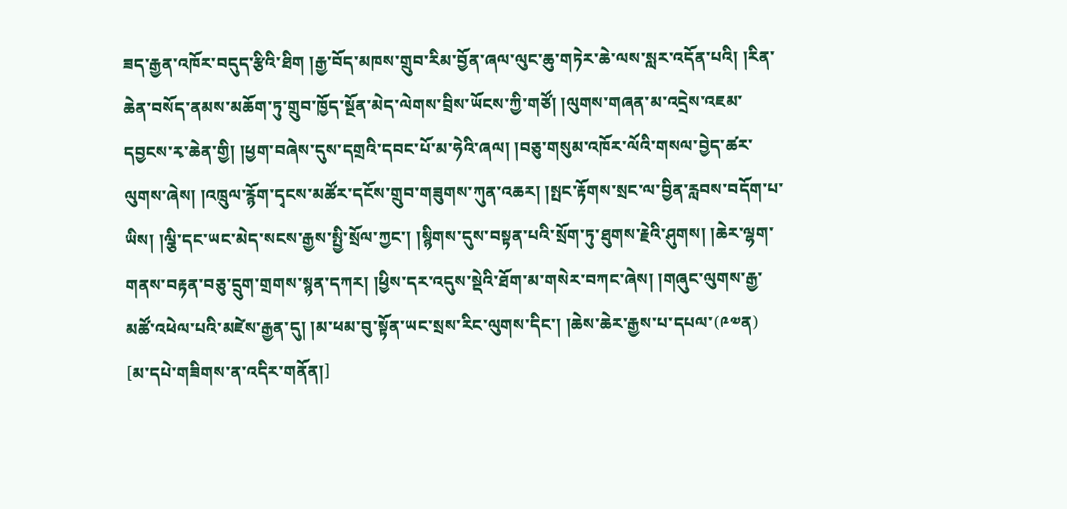ཟད་རྒྱན་འཁོར་བདུད་རྩིའི་ཐིག །རྒྱ་བོད་མཁས་གྲུབ་རིམ་བྱོན་ཞལ་ལུང་ཆུ་གཏེར་ཆེ་ལས་སླར་འདོན་པའི། །རིན་ཆེན་བསོད་ནམས་མཆོག་ཏུ་གྲུབ་ཁྱོད་སྔོན་མེད་ལེགས་བྲིས་ཡོངས་ཀྱི་གཙོ། །ལུགས་གཞན་མ་འདྲེས་འཇམ་དབྱངས་རྭ་ཆེན་གྱི། །ཕྱག་བཞེས་དུས་དགྲའི་དབང་པོ་མ་ཧེའི་ཞལ། །བཅུ་གསུམ་འཁོར་ལོའི་གསལ་བྱེད་ཚར་ལུགས་ཞེས། །འཁྲུལ་རྙོག་དྭངས་མཚོར་དངོས་གྲུབ་གཟུགས་ཀུན་འཆར། །སྤང་རྟོགས་སྲང་ལ་བྱིན་རླབས་བདོག་པ་ཡིས། །ལྕི་དང་ཡང་མེད་སངས་རྒྱས་སྤྱི་སྲོལ་ཀྱང་། །སྙིགས་དུས་བསྟན་པའི་སྲོག་ཏུ་ཐུགས་རྗེའི་ཤུགས། །ཆེར་ལྷག་གནས་བརྟན་བཅུ་དྲུག་གྲགས་སྙན་དཀར། །ཕྱིས་དར་འདུས་སྡེའི་ཐོག་མ་གསེར་བཀང་ཞེས། །གཞུང་ལུགས་རྒྱ་མཚོ་འཕེལ་པའི་མཛེས་རྒྱན་དུ། །མ་ཕམ་བུ་སྟོན་ཡང་སྲས་རིང་ལུགས་དིང་། །ཆེས་ཆེར་རྒྱས་པ་དཔལ་(༩༧ན)
[མ་དཔེ་གཟིགས་ན་འདིར་གནོན།]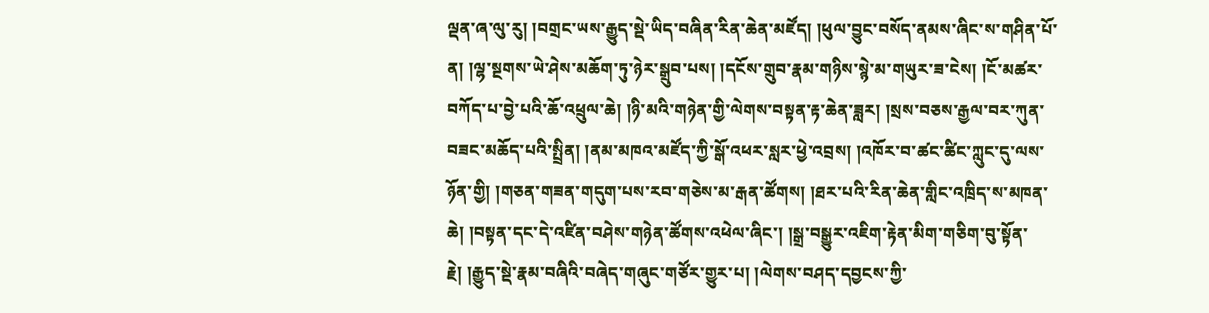ལྡན་ཞ་ལུ་རུ། །བགྲང་ཡས་རྒྱུད་སྡེ་ཡིད་བཞིན་རིན་ཆེན་མཛོད། །ཕུལ་བྱུང་བསོད་ནམས་ཞིང་ས་གཤིན་པོ་ན། །ལྷ་སྔགས་ཡེ་ཤེས་མཆོག་ཏུ་ཉེར་སྒྲུབ་པས། །དངོས་གྲུབ་རྣམ་གཉིས་སྙེ་མ་གཡུར་ཟ་ངེས། །ངོ་མཚར་བཀོད་པ་བྱེ་པའི་ཆོ་འཕྲུལ་ཆེ། །ཉི་མའི་གཉེན་གྱི་ལེགས་བསྟན་རྟ་ཆེན་ཟླར། །སྲས་བཅས་རྒྱལ་བར་ཀུན་བཟང་མཆོད་པའི་སྤྲིན། །ནམ་མཁའ་མཛོད་ཀྱི་སྒོ་འཕར་སླར་ཕྱེ་འབྲས། །འཁོར་བ་ཚང་ཚིང་ཀླུང་དུ་ལས་ཉོན་གྱི། །གཅན་གཟན་གདུག་པས་རབ་གཅེས་མ་རྒན་ཚོགས། །ཐར་པའི་རིན་ཆེན་གླིང་འཁྲིད་ས་མཁན་ཆེ། །བསྟན་དང་དེ་འཛིན་བཤེས་གཉེན་ཚོགས་འཕེལ་ཞིང་། །སྒྲ་བསྒྱུར་འཇིག་རྟེན་མིག་གཅིག་བུ་སྟོན་རྗེ། །རྒྱུད་སྡེ་རྣམ་བཞིའི་བཞེད་གཞུང་གཙོར་གྱུར་པ། །ལེགས་བཤད་དབྱངས་ཀྱི་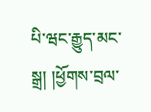པི་ཝང་རྒྱུད་མང་སྒྲ། །ཕྱོགས་བྲལ་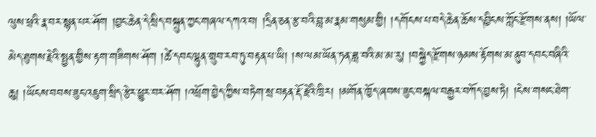ལུས་ཕྲའི་རྣ་བར་སྙན་པར་ཤོག །བྱང་ཆེན་དེ་སྲིད་བསྐྲུན་ཀྱང་གཞལ་དཀའ་བ། །དྲིན་ཅན་རྩ་བའི་བླ་མ་རྣམ་གསུམ་གྱི། །དགོངས་པ་བདེ་ཆེན་ཆོས་དབྱིངས་ཀློང་རྫོགས་ནས། །ཡོལ་མེད་ཐུགས་རྗེའི་སྤྱན་གྱིས་རྟག་གཟིགས་ཤོག །ཚེ་དབང་ལྷུན་གྲུབ་རབ་ཏུ་བརྟན་པ་ཡི། །ས་ལམ་ཡོན་ཏན་ཟླ་བའི་མ་མ་རུ། །བསྐྱེད་རྫོགས་ཉམས་རྟོགས་མ་ནུབ་དབང་བཞིའི་ཆུ། །ཡོངས་བབས་ཟུང་འཇུག་སྲིད་རྩེར་ཕྱུར་བར་ཤོག །འཕྲོག་བྱེད་ཀྱིས་བཏེག་སྲ་བརྟན་རྡོ་རྗེའི་ཁྲིར། །མགོན་ཁྱོད་ཞབས་ཟུང་བསྐལ་བརྒྱར་བཀོད་བྱས་ཏེ། །ངེས་གསང་ཐེག་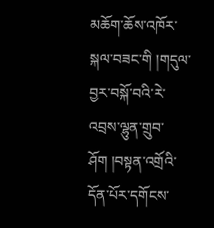མཆོག་ཆོས་འཁོར་སྐལ་བཟང་གི །གདུལ་བྱར་བསྐོ་བའི་རེ་འབྲས་ལྷུན་གྲུབ་ཤོག །བསྟན་འགྲོའི་དོན་པོར་དགོངས་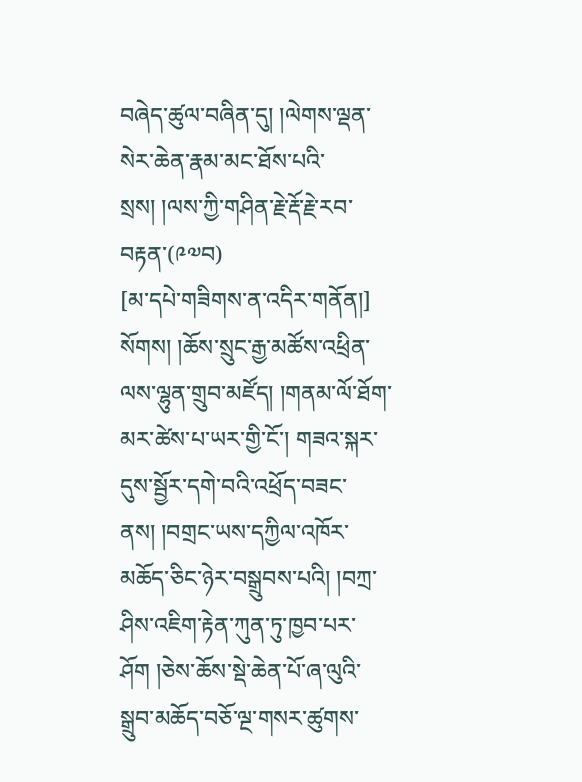བཞེད་ཚུལ་བཞིན་དུ། །ལེགས་ལྡན་སེར་ཆེན་རྣམ་མང་ཐོས་པའི་སྲས། །ལས་ཀྱི་གཤིན་རྗེ་རྡོ་རྗེ་རབ་བརྟན་(༩༧བ)
[མ་དཔེ་གཟིགས་ན་འདིར་གནོན།]
སོགས། །ཆོས་སྲུང་རྒྱ་མཚོས་འཕྲིན་ལས་ལྷུན་གྲུབ་མཛོད། །གནམ་ལོ་ཐོག་མར་ཚེས་པ་ཡར་གྱི་ངོ་། གཟའ་སྐར་དུས་སྦྱོར་དགེ་བའི་འཕྲོད་བཟང་ནས། །བགྲང་ཡས་དཀྱིལ་འཁོར་མཆོད་ཅིང་ཉེར་བསྒྲུབས་པའི། །བཀྲ་ཤིས་འཇིག་རྟེན་ཀུན་ཏུ་ཁྱབ་པར་ཤོག །ཅེས་ཆོས་སྡེ་ཆེན་པོ་ཞ་ལུའི་སྒྲུབ་མཆོད་བཅོ་ལྔ་གསར་ཚུགས་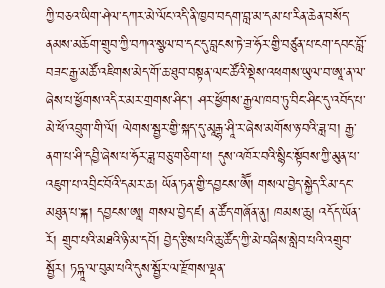ཀྱི་བཅའ་ཡིག་ཤེལ་དཀར་མེ་ལོང་འདི་ནི་ཁྱབ་བདག་བླ་མ་དམ་པ་རིན་ཆེན་བསོད་ནམས་མཆོག་གྲུབ་ཀྱི་བཀའ་སྩལ་བ་དང་དུ་བླངས་ཏེ་ཟ་ཧོར་གྱི་བཙུན་པ་ངག་དབང་བློ་བཟང་རྒྱ་མཚོ་འཇིགས་མེད་གོ་ཆ་ཐུབ་བསྟན་ལང་ཚོའི་སྡེས་འཕགས་ཡུལ་བ་ཨཱ་ན་ལ་ཞེས་པ་ཕྱོགས་འདིར་མར་གྲགས་ཤིང་། ཤར་ཕྱོགས་རྒྱལ་ཁབ་ཏུ་བིང་ཤིང་དུ་འབོད་པ་མེ་ཕོ་འབྲུག་གི་ལོ། ལེགས་སྦྱར་གྱི་སྐད་དུ་མཱརྒྷ་ཤཱི་ར་ཞེས་མགོས་ཉ་བའི་ཟླ་བ། རྒྱ་ནག་པ་ཤི་དབྱི་ཞེས་པ་ཧོར་ཟླ་བཅུ་གཅིག་པ། དུས་འཁོར་བའི་སྙིང་སྟོབས་ཀྱི་མུན་པ་འཇུག་པ་འབྲིང་བོའི་དམར་ཆ། ཡོན་ཏན་གྱི་དབྱངས་ཨཽ། གསལ་བྱེད་སྐྱེད་རིམ་དང་མཐུན་པ་ྈྐ། དབྱངས་ཨཱ། གསལ་བྱེད་ཛ། ན་ཚོད་གཞོན་ནུ། ཁམས་ཆུ། འདོད་ཡོན་རོ། གྲུབ་པའི་མཐའི་ཉི་མ་དབོ། བྱེད་རྩིས་པའི་ཆུ་ཚོད་ཀྱི་མེ་བཞིས་སླེབ་པའི་འགྲུབ་སྦྱོར། ཏཏྐཱ་ལ་བུམ་པའི་དུས་སྦྱོར་ལ་རྫོགས་ལྡན་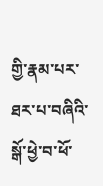གྱི་རྣམ་པར་ཐར་པ་བཞིའི་སྒོ་ཕྱེ་བ་ཕོ་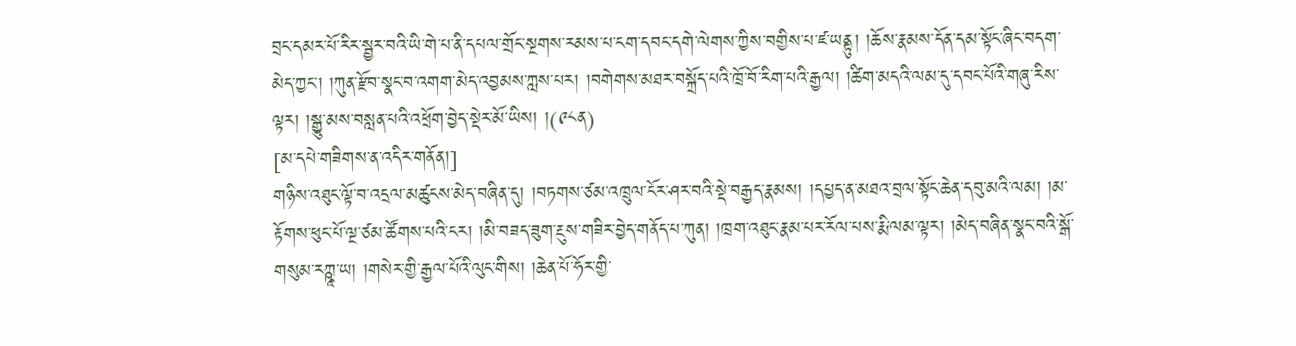བྲང་དམར་པོ་རིར་སྦྱར་བའི་ཡི་གེ་པ་ནི་དཔལ་གྲོང་སྔགས་རམས་པ་ངག་དབང་དགེ་ལེགས་ཀྱིས་བགྱིས་པ་ཛ་ཡནྟུ། །ཆོས་རྣམས་དོན་དམ་སྟོང་ཞིང་བདག་མེད་ཀྱང་། །ཀུན་རྫོབ་སྣང་བ་འགག་མེད་འབྱམས་ཀླས་པར། །བགེགས་མཐར་བསྐྲོད་པའི་ཁྲོ་བོ་རིག་པའི་རྒྱལ། །ཚིག་མདའི་ལམ་དུ་དབང་པོའི་གཞུ་རིས་ལྟར། །སྒྱུ་མས་བསླན་པའི་འཕྲོག་བྱེད་སྡེར་མོ་ཡིས། །(༩༨ན)
[མ་དཔེ་གཟིགས་ན་འདིར་གནོན།]
གཉིས་འཐུང་ལྟོ་བ་འདྲལ་མཚུངས་མེད་བཞིན་དུ། །བཏགས་ཙམ་འཁྲུལ་ངོར་ཤར་བའི་སྡེ་བརྒྱད་རྣམས། །དཔྱད་ན་མཐའ་བྲལ་སྟོང་ཆེན་དབུ་མའི་ལམ། །མ་རྟོགས་ཕུང་པོ་ལྔ་ཙམ་ཚོགས་པའི་ངར། །མི་བཟད་ཟུག་རྔུས་གཟིར་བྱེད་གནོད་པ་ཀུན། །ཁྲག་འཐུང་རྣམ་པར་རོལ་པས་རྨི་ལམ་ལྟར། །མེད་བཞིན་སྣང་བའི་སྒོ་གསུམ་རཀྵཱ་ཡ། །གསེར་གྱི་རྒྱལ་པོའི་ལུང་གིས། །ཆེན་པོ་ཧོར་གྱི་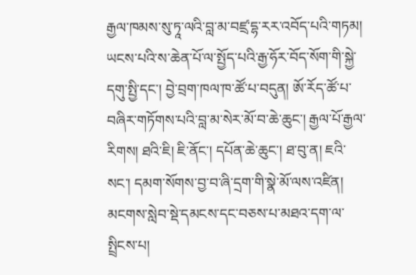རྒྱལ་ཁམས་སུ་ཏཱ་ལའི་བླ་མ་བཛྲ་དྷ་རར་འབོད་པའི་གཏམ། ཡངས་པའི་ས་ཆེན་པོ་ལ་སྤྱོད་པའི་རྒྱ་ཧོར་བོད་སོག་གི་སྐྱེ་དགུ་སྤྱི་དང་། བྱེ་བྲག་ཁལ་ཁ་ཚོ་པ་བདུན། ཨོ་རོད་ཚོ་པ་བཞིར་གཏོགས་པའི་བླ་མ་སེར་མོ་བ་ཆེ་ཆུང་། རྒྱལ་པོ་རྒྱལ་རིགས། ཐའི་ཇི། ཇི་ནོང་། དཔོན་ཆེ་ཆུང་། ཐ་བུ་ན། ཇའི་སང་། དམག་སོགས་བྱ་བ་ཞི་དྲག་གི་སྣེ་མོ་ལས་འཛིན། མངགས་སླེབ་སྡེ་དམངས་དང་བཅས་པ་མཐའ་དག་ལ་སྤྲིངས་པ།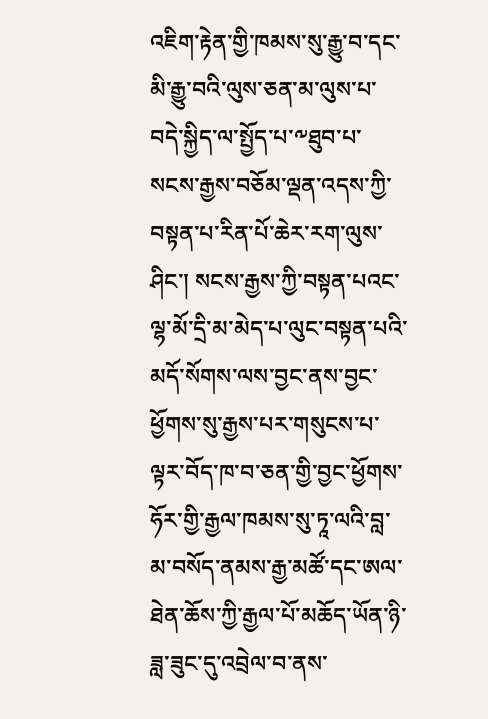འཇིག་རྟེན་གྱི་ཁམས་སུ་རྒྱུ་བ་དང་མི་རྒྱུ་བའི་ལུས་ཅན་མ་ལུས་པ་བདེ་སྐྱིད་ལ་སྤྱོད་པ་༸ཐུབ་པ་སངས་རྒྱས་བཅོམ་ལྡན་འདས་ཀྱི་བསྟན་པ་རིན་པོ་ཆེར་རག་ལུས་ཤིང་། སངས་རྒྱས་ཀྱི་བསྟན་པའང་ལྷ་མོ་དྲི་མ་མེད་པ་ལུང་བསྟན་པའི་མདོ་སོགས་ལས་བྱང་ནས་བྱང་ཕྱོགས་སུ་རྒྱས་པར་གསུངས་པ་ལྟར་བོད་ཁ་བ་ཅན་གྱི་བྱང་ཕྱོགས་ཧོར་གྱི་རྒྱལ་ཁམས་སུ་ཏཱ་ལའི་བླ་མ་བསོད་ནམས་རྒྱ་མཚོ་དང་ཨལ་ཐེན་ཆོས་ཀྱི་རྒྱལ་པོ་མཆོད་ཡོན་ཉི་ཟླ་ཟུང་དུ་འབྲེལ་བ་ནས་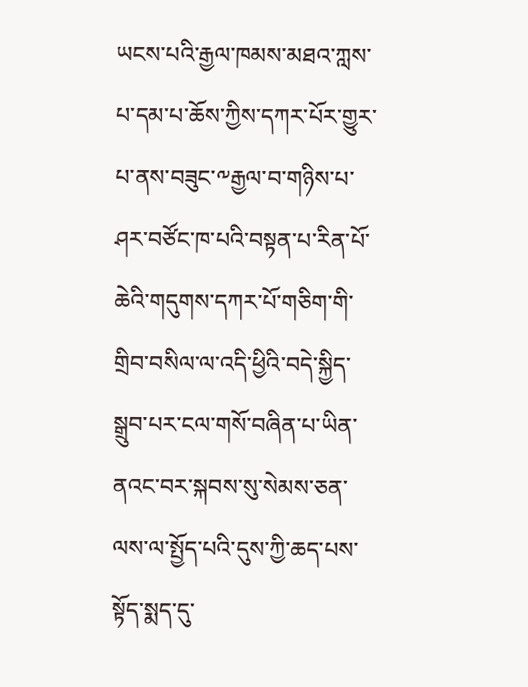ཡངས་པའི་རྒྱལ་ཁམས་མཐའ་ཀླས་པ་དམ་པ་ཆོས་ཀྱིས་དཀར་པོར་གྱུར་པ་ནས་བཟུང་༸རྒྱལ་བ་གཉིས་པ་ཤར་བཙོང་ཁ་པའི་བསྟན་པ་རིན་པོ་ཆེའི་གདུགས་དཀར་པོ་གཅིག་གི་གྲིབ་བསིལ་ལ་འདི་ཕྱིའི་བདེ་སྐྱིད་སྒྲུབ་པར་ངལ་གསོ་བཞིན་པ་ཡིན་ནའང་བར་སྐབས་སུ་སེམས་ཅན་ལས་ལ་སྤྱོད་པའི་དུས་ཀྱི་ཆད་པས་སྟོད་སྨད་དུ་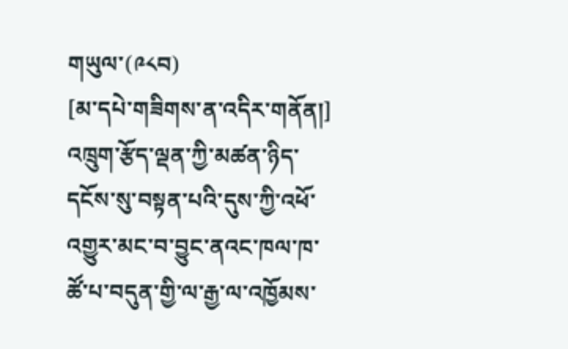གཡུལ་(༩༨བ)
[མ་དཔེ་གཟིགས་ན་འདིར་གནོན།]
འཁྲུག་རྩོད་ལྡན་ཀྱི་མཚན་ཉིད་དངོས་སུ་བསྟན་པའི་དུས་ཀྱི་འཕོ་འགྱུར་མང་བ་བྱུང་ནའང་ཁལ་ཁ་ཚོ་པ་བདུན་གྱི་ལ་རྒྱ་ལ་འཁྱོམས་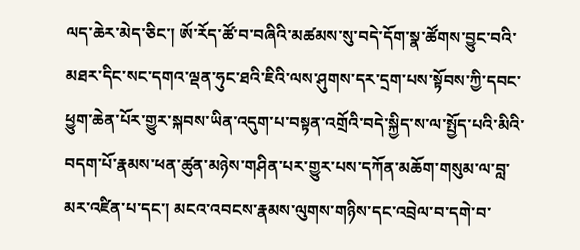ལད་ཆེར་མེད་ཅིང་། ཨོ་རོད་ཚོ་བ་བཞིའི་མཚམས་སུ་བདེ་དོག་སྣ་ཚོགས་བྱུང་བའི་མཐར་དིང་སང་དགའ་ལྡན་ཧུང་ཐའི་ཇིའི་ལས་ཤུགས་དར་དྲག་པས་སྟོབས་ཀྱི་དབང་ཕྱུག་ཆེན་པོར་གྱུར་སྐབས་ཡིན་འདུག་པ་བསྟན་འགྲོའི་བདེ་སྐྱིད་ས་ལ་སྤྱོད་པའི་མིའི་བདག་པོ་རྣམས་ཕན་ཚུན་མཉེས་གཤིན་པར་གྱུར་པས་དཀོན་མཆོག་གསུམ་ལ་བླ་མར་འཛིན་པ་དང་། མངའ་འབངས་རྣམས་ལུགས་གཉིས་དང་འབྲེལ་བ་དགེ་བ་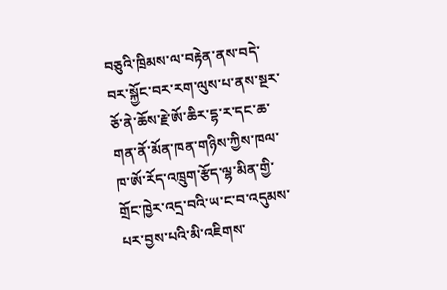བཅུའི་ཁྲིམས་ལ་བརྟེན་ནས་བདེ་བར་སྐྱོང་བར་རག་ལུས་པ་ནས་སྔར་ཅོ་ནེ་ཆོས་རྗེ་ཨོ་ཆིར་དྷ་ར་དང་ཆ་གན་ནོ་མོན་ཁན་གཉིས་ཀྱིས་ཁལ་ཁ་ཨོ་རོད་འཁྲུག་རྩོད་ལྷ་མིན་གྱི་གྲོང་ཁྱེར་འདྲ་བའི་ཡ་ང་བ་འདུམས་པར་བྱས་པའི་མི་འཇིགས་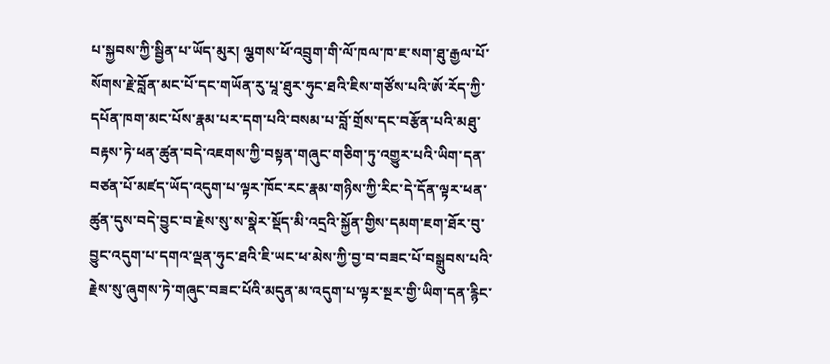པ་སྐྱབས་ཀྱི་སྦྱིན་པ་ཡོད་མུར། ལྕགས་ཕོ་འབྲུག་གི་ལོ་ཁལ་ཁ་ཇ་སག་ཐུ་རྒྱལ་པོ་སོགས་རྗེ་བློན་མང་པོ་དང་གཡོན་རུ་པཱ་ཐུར་ཧུང་ཐའི་ཇིས་གཙོས་པའི་ཨོ་རོད་ཀྱི་དཔོན་ཁག་མང་པོས་རྣམ་པར་དག་པའི་བསམ་པ་བློ་གྲོས་དང་བརྩོན་པའི་མཐུ་བརྟས་ཏེ་ཕན་ཚུན་བདེ་འཇགས་ཀྱི་བསྟན་གཞུང་གཅིག་ཏུ་འགྱུར་པའི་ཡིག་དན་བཙན་པོ་མཛད་ཡོད་འདུག་པ་ལྟར་ཁོང་རང་རྣམ་གཉིས་ཀྱི་རིང་དེ་དོན་ལྟར་ཕན་ཚུན་དུས་བདེ་བྱུང་བ་རྗེས་སུ་ས་སྣེར་སྡོད་མི་འདྲའི་སྐྱོན་གྱིས་དམག་ཇག་ཐོར་བུ་བྱུང་འདུག་པ་དགའ་ལྡན་ཧུང་ཐའི་ཇི་ཡང་ཕ་མེས་ཀྱི་བྱ་བ་བཟང་པོ་བསྒྲུབས་པའི་རྗེས་སུ་ཞུགས་ཏེ་གཞུང་བཟང་པོའི་མདུན་མ་འདུག་པ་ལྟར་སྔར་གྱི་ཡིག་དན་རྙིང་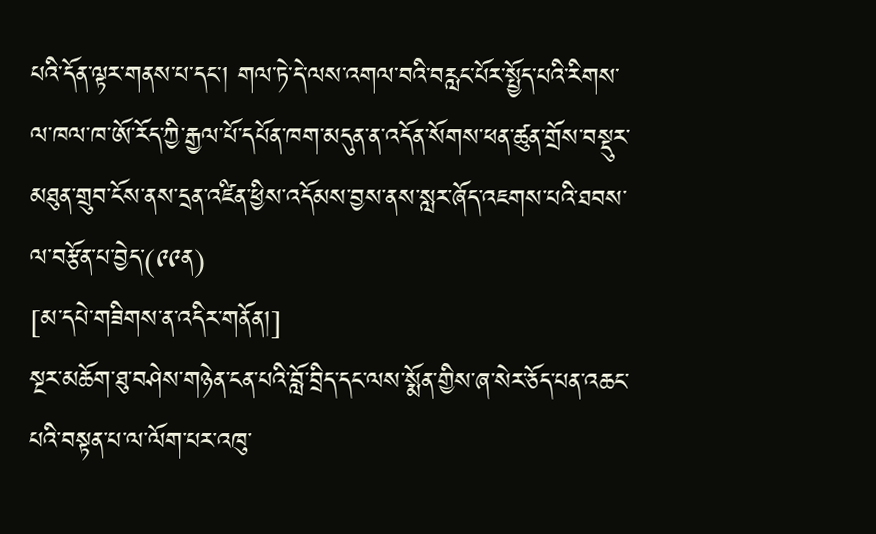པའི་དོན་ལྟར་གནས་པ་དང་། གལ་ཏེ་དེ་ལས་འགལ་བའི་བརླང་པོར་སྤྱོད་པའི་རིགས་ལ་ཁལ་ཁ་ཨོ་རོད་ཀྱི་རྒྱལ་པོ་དཔོན་ཁག་མདུན་ན་འདོན་སོགས་ཕན་ཚུན་གྲོས་བསྡུར་མཐུན་གྲུབ་ངོས་ནས་དྲན་འཛིན་ཕྱིས་འདོམས་བྱས་ནས་སླར་ཞོད་འཇགས་པའི་ཐབས་ལ་བརྩོན་པ་བྱེད་(༩༩ན)
[མ་དཔེ་གཟིགས་ན་འདིར་གནོན།]
སྔར་མཆོག་ཐུ་བཤེས་གཉེན་ངན་པའི་བློ་བྲིད་དང་ལས་སྨོན་གྱིས་ཞ་སེར་ཅོད་པན་འཆང་པའི་བསྟན་པ་ལ་ལོག་པར་འཁུ་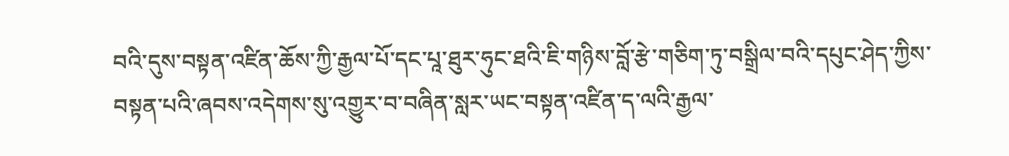བའི་དུས་བསྟན་འཛིན་ཆོས་ཀྱི་རྒྱལ་པོ་དང་པཱ་ཐུར་ཧུང་ཐའི་ཇི་གཉིས་བློ་རྩེ་གཅིག་ཏུ་བསྒྲིལ་བའི་དཔུང་ཤེད་ཀྱིས་བསྟན་པའི་ཞབས་འདེགས་སུ་འགྱུར་བ་བཞིན་སླར་ཡང་བསྟན་འཛིན་ད་ལའི་རྒྱལ་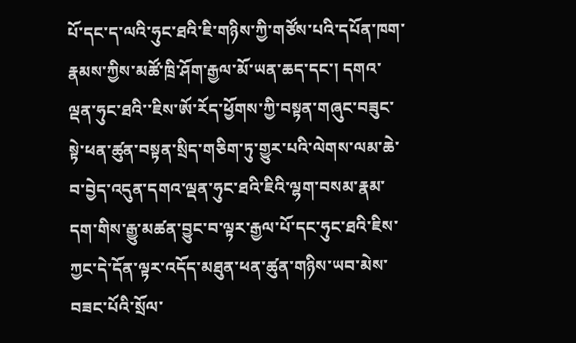པོ་དང་ད་ལའི་ཧུང་ཐའི་ཇི་གཉིས་ཀྱི་གཙོས་པའི་དཔོན་ཁག་རྣམས་ཀྱིས་མཚོ་ཁྲི་ཤོག་རྒྱལ་མོ་ཡན་ཆད་དང་། དགའ་ལྡན་ཧུང་ཐའི་་ཇིས་ཨོ་རོད་ཕྱོགས་ཀྱི་བསྟན་གཞུང་བཟུང་སྟེ་ཕན་ཚུན་བསྟན་སྲིད་གཅིག་ཏུ་གྱུར་པའི་ལེགས་ལམ་ཆེ་བ་བྱེད་འདུན་དགའ་ལྡན་ཧུང་ཐའི་ཇིའི་ལྷག་བསམ་རྣམ་དག་གིས་རྒྱུ་མཚན་བྱུང་བ་ལྟར་རྒྱལ་པོ་དང་ཧུང་ཐའི་ཇིས་ཀྱང་དེ་དོན་ལྟར་འདོད་མཐུན་ཕན་ཚུན་གཉིས་ཡབ་མེས་བཟང་པོའི་སྲོལ་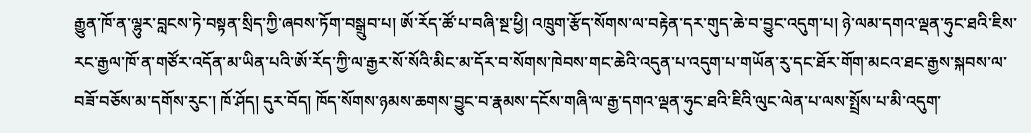རྒྱུན་ཁོ་ན་ལྷུར་བླངས་ཏེ་བསྟན་སྲིད་ཀྱི་ཞབས་ཏོག་བསྒྲུབ་པ། ཨོ་རོད་ཚོ་པ་བཞི་སྔ་ཕྱི། འཁྲུག་རྩོད་སོགས་ལ་བརྟེན་དར་གུད་ཆེ་བ་བྱུང་འདུག་པ། ཉེ་ལམ་དགའ་ལྡན་ཧུང་ཐའི་ཇིས་རང་རྒྱལ་ཁོ་ན་གཙོར་འདོན་མ་ཡིན་པའི་ཨོ་རོད་ཀྱི་ལ་རྒྱར་སོ་སོའི་མིང་མ་དོར་བ་སོགས་ཁེབས་གང་ཆེའི་འདུན་པ་འདུག་པ་གཡོན་རུ་དང་ཐོར་གོག་མངའ་ཐང་རྒྱས་སྐབས་ལ་བཟོ་བཅོས་མ་དགོས་རུང་། ཁོ་ཤོད། དུར་བོད། ཁོད་སོགས་ཉམས་ཆགས་བྱུང་བ་རྣམས་དངོས་གཞི་ལ་རྒྱ་དགའ་ལྡན་ཧུང་ཐའི་ཇིའི་ལུང་ལེན་པ་ལས་སྤྲོས་པ་མི་འདུག་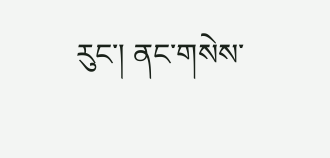རུང་། ནང་གསེས་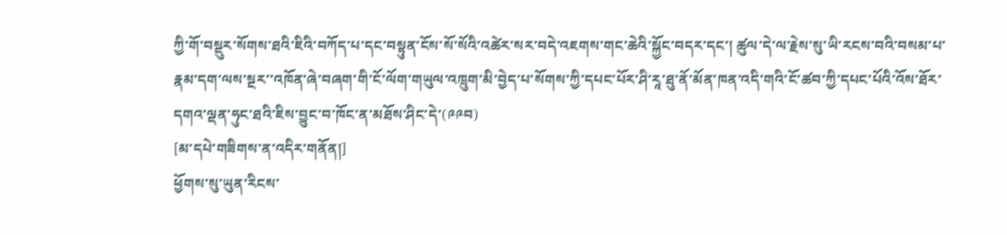ཀྱི་གོ་བསྡུར་སོགས་ཐའི་ཇིའི་བཀོད་པ་དང་བསྟུན་ངོས་སོ་སོའི་འཚེར་སར་བདེ་འཇགས་གང་ཆེའི་སྐྱོང་བདར་དང་། ཚུལ་དེ་ལ་རྗེས་སུ་ཡི་རངས་བའི་བསམ་པ་རྣམ་དག་ལས་སྔར་་འཁོན་ཞེ་བཞག་གི་ངོ་ལོག་གཡུལ་འཁྲུག་མི་བྱེད་པ་སོགས་ཀྱི་དཔང་པོར་ཤི་རཱ་ཐུ་ནོ་མོན་ཁན་འདི་གའི་ངོ་ཚབ་ཀྱི་དཔང་པོའི་འོས་ཐོར་དགའ་ལྡན་ཧུང་ཐའི་ཇིས་བྱུང་བ་ཁོང་ན་མཐོས་ཤིང་དེ་(༩༩བ)
[མ་དཔེ་གཟིགས་ན་འདིར་གནོན།]
ཕྱོགས་སུ་ཡུན་རིངས་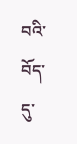བའི་བོད་དུ་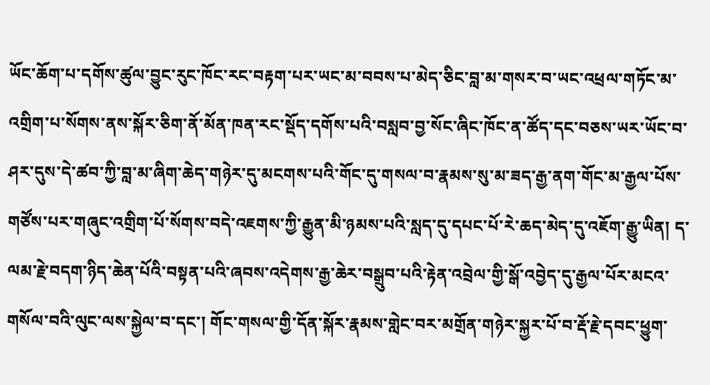ཡོང་ཆོག་པ་དགོས་ཚུལ་བྱུང་རུང་ཁོང་རང་བརྟག་པར་ཡང་མ་བབས་པ་མེད་ཅིང་བླ་མ་གསར་བ་ཡང་འཕྲལ་གཏོང་མ་འགྲིག་པ་སོགས་ནས་སྐོར་ཅིག་ནོ་མོན་ཁན་རང་སྡོད་དགོས་པའི་བསླབ་བྱ་སོང་ཞིང་ཁོང་ན་ཚོད་དང་བཅས་ཡར་ཡོང་བ་ཤར་དུས་དེ་ཚབ་ཀྱི་བླ་མ་ཞིག་ཆེད་གཉེར་དུ་མངགས་པའི་གོང་དུ་གསལ་བ་རྣམས་སུ་མ་ཟད་རྒྱ་ནག་གོང་མ་རྒྱལ་པོས་གཙོས་པར་གཞུང་འགྲིག་པོ་སོགས་བདེ་འཇགས་ཀྱི་རྒྱུན་མི་ཉམས་པའི་སླད་དུ་དཔང་པོ་རེ་ཆད་མེད་དུ་འཇོག་རྒྱུ་ཡིན། ད་ལམ་རྗེ་བདག་ཉིད་ཆེན་པོའི་བསྟན་པའི་ཞབས་འདེགས་རྒྱ་ཆེར་བསྒྲུབ་པའི་རྟེན་འབྲེལ་གྱི་སྒོ་འབྱེད་དུ་རྒྱལ་པོར་མངའ་གསོལ་བའི་ལུང་ལས་སྐྱེལ་བ་དང་། གོང་གསལ་གྱི་དོན་སྐོར་རྣམས་གླེང་བར་མགྲོན་གཉེར་སྐྱར་པོ་བ་རྡོ་རྗེ་དབང་ཕྱུག་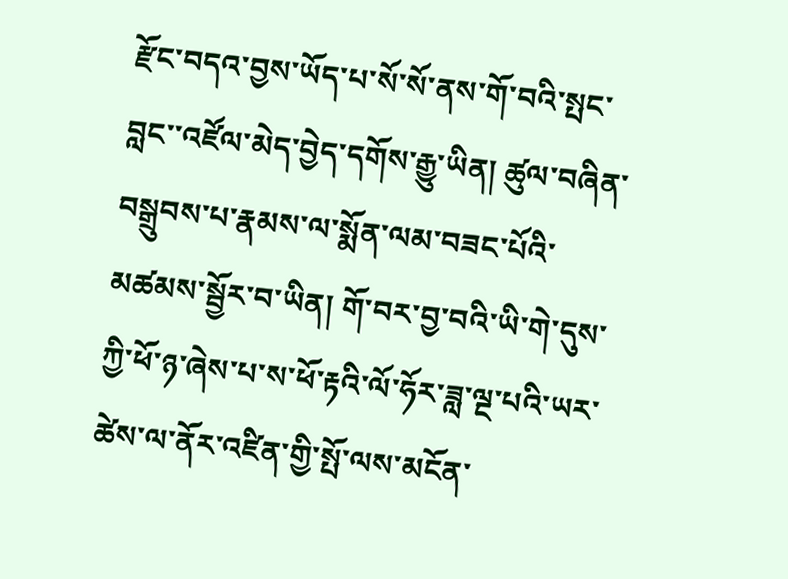རྫོང་བདའ་བྱས་ཡོད་པ་སོ་སོ་ནས་གོ་བའི་སྤང་བླང་་འཛོལ་མེད་བྱེད་དགོས་རྒྱུ་ཡིན། ཚུལ་བཞིན་བསྒྲུབས་པ་རྣམས་ལ་སྨོན་ལམ་བཟང་པོའི་མཚམས་སྦྱོར་བ་ཡིན། གོ་བར་བྱ་བའི་ཡི་གེ་དུས་ཀྱི་ཕོ་ཉ་ཞེས་པ་ས་ཕོ་རྟའི་ལོ་ཧོར་ཟླ་ལྔ་པའི་ཡར་ཚེས་ལ་ནོར་འཛིན་གྱི་སྤོ་ལས་མངོན་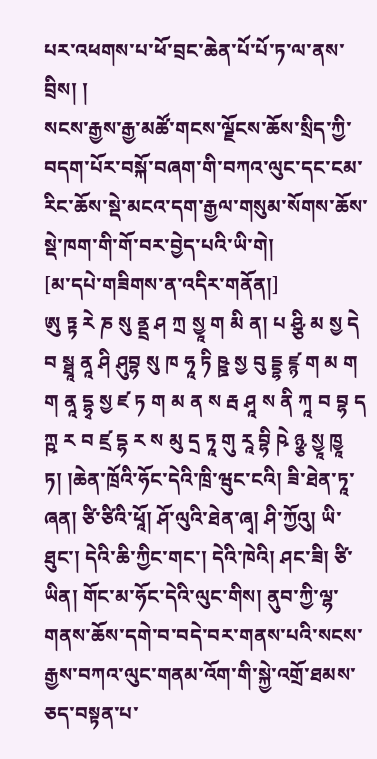པར་འཕགས་པ་ཕོ་བྲང་ཆེན་པོ་པོ་ཏ་ལ་ནས་བྲིས། །
སངས་རྒྱས་རྒྱ་མཚོ་གངས་ལྗོངས་ཆོས་སྲིད་ཀྱི་བདག་པོར་བསྐོ་བཞག་གི་བཀའ་ལུང་དང་ངམ་རིང་ཆོས་སྡེ་མངའ་དག་རྒྱལ་གསུམ་སོགས་ཆོས་སྡེ་ཁག་གི་གོ་བར་བྱེད་པའི་ཡི་གེ།
[མ་དཔེ་གཟིགས་ན་འདིར་གནོན།]
ཨུ ཏྟ རེ ཎ སུ ནྡྲ ཤ ཀྲ སྱཱ ག མི ན། པ ཤྩི མ སྱ དེ བ སྠཱ ནཱ ཤི ཤུབྷ སུ ཁ ཧཱ ཏི ཥྛ སྱ བུ དྡྷ ཛྙ ག མ ག ག ནཱ དྷྭ སྱ ཛ ཏ ག མ ན ས རྦ ཤཱ ས ནི ཀཱ བ བྷ ད ཀྵ ར བ ཛྲ དྷ ར ས མུ དྲ ཏཱ གུ རཱ བྷི ཥེ ཉྩ སྱཱ ཁྱཱ ཏ། །ཆེན་ཁྲོའི་ཧོང་དེའི་ཁྲི་ཝུང་ངའི། ཟི་ཐེན་ཏཱ་ཞན། ཙི་ཙིའི་ཕཱོ། ཤོ་ལུའི་ཐེན་ཞྭ། ཤི་ཀྱོའུ། ཡི་ཐུང་། དེའི་ཆི་ཀྱིང་གང་། དེའི་ཁེའི། ཤང་ཟི། ཙི་ཡིན། གོང་མ་ཧོང་དེའི་ལུང་གིས། ནུབ་ཀྱི་ལྷ་གནས་ཆོས་དགེ་བ་བདེ་བར་གནས་པའི་སངས་རྒྱས་བཀའ་ལུང་གནམ་འོག་གི་སྐྱེ་འགྲོ་ཐམས་ཅད་བསྟན་པ་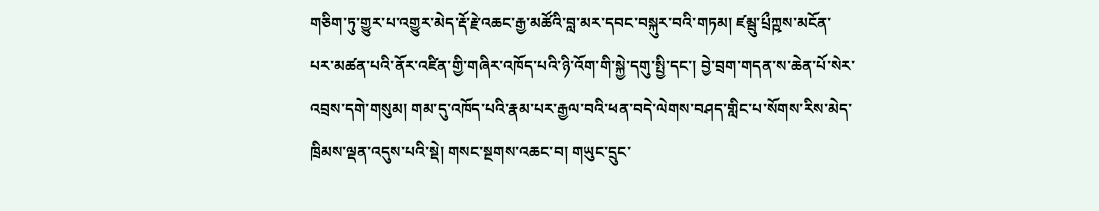གཅིག་ཏུ་གྱུར་པ་འགྱུར་མེད་རྡོ་རྗེ་འཆང་རྒྱ་མཚོའི་བླ་མར་དབང་བསྐུར་བའི་གཏམ། ཛམྦུ་པྲྀཀྵས་མངོན་པར་མཚན་པའི་ནོར་འཛིན་གྱི་གཞིར་འཁོད་པའི་ཉི་འོག་གི་སྐྱེ་དགུ་སྤྱི་དང་། བྱེ་བྲག་གདན་ས་ཆེན་པོ་སེར་འབྲས་དགེ་གསུམ། གམ་དུ་འཁོད་པའི་རྣམ་པར་རྒྱལ་བའི་ཕན་བདེ་ལེགས་བཤད་གླིང་པ་སོགས་རིས་མེད་ཁྲིམས་ལྡན་འདུས་པའི་སྡེ། གསང་སྔགས་འཆང་བ། གཡུང་དྲུང་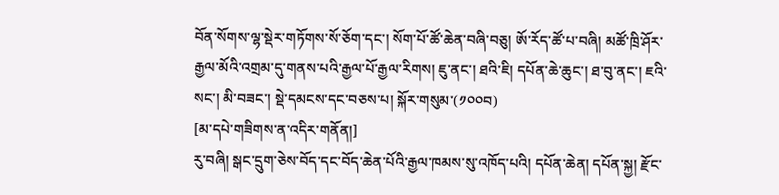བོན་སོགས་ལྷ་སྡེར་གཏོགས་སོ་ཅོག་དང་། སོག་པོ་ཚོ་ཆེན་བཞི་བཅུ། ཨོ་རོད་ཚོ་པ་བཞི། མཚོ་ཁྲི་ཤོར་རྒྱལ་མོའི་འགྲམ་དུ་གནས་པའི་རྒྱལ་པོ་རྒྱལ་རིགས། ཇུ་ནང་། ཐའི་ཇི། དཔོན་ཆེ་ཆུང་། ཐ་བུ་ནང་། ཇའི་སང་། མི་བཟང་། སྡེ་དམངས་དང་བཅས་པ། སྐོར་གསུམ་(༡༠༠བ)
[མ་དཔེ་གཟིགས་ན་འདིར་གནོན།]
རུ་བཞི། སྒང་དྲུག་ཅེས་བོད་དང་བོད་ཆེན་པོའི་རྒྱལ་ཁམས་སུ་འཁོད་པའི། དཔོན་ཆེན། དཔོན་སྐྱ། རྫོང་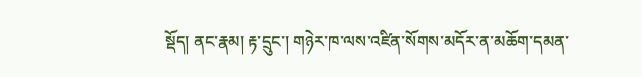སྡོད། ནང་རྣམ། རྟ་དྲུང་། གཉེར་ཁ་ལས་འཛིན་སོགས་མདོར་ན་མཆོག་དམན་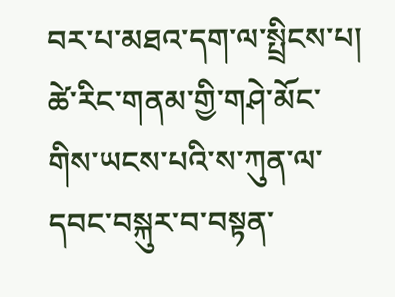བར་པ་མཐའ་དག་ལ་སྤྲིངས་པ། ཚེ་རིང་གནམ་གྱི་གཤེ་མོང་གིས་ཡངས་པའི་ས་ཀུན་ལ་དབང་བསྐུར་བ་བསྟན་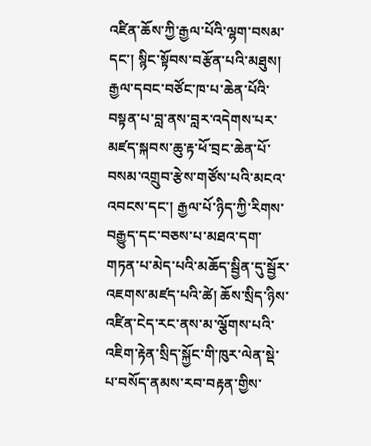འཛིན་ཆོས་ཀྱི་རྒྱལ་པོའི་ལྷག་བསམ་དང་། སྙིང་སྟོབས་བརྩོན་པའི་མཐུས། རྒྱལ་དབང་བཙོང་ཁ་པ་ཆེན་པོའི་བསྟན་པ་བླ་ནས་བླར་འདེགས་པར་མཛད་སྐབས་ཆུ་རྟ་ཕོ་བྲང་ཆེན་པོ་བསམ་འགྲུབ་རྩེས་གཙོས་པའི་མངའ་འབངས་དང་། རྒྱལ་པོ་ཉིད་ཀྱི་རིགས་བརྒྱུད་དང་བཅས་པ་མཐའ་དག་གཏན་པ་མེད་པའི་མཆོད་སྦྱིན་དུ་སྦྱོར་འཇགས་མཛད་པའི་ཚེ། ཆོས་སྲིད་ཉིས་འཛིན་ངེད་རང་ནས་མ་ལྕོགས་པའི་འཇིག་རྟེན་སྲིད་སྐྱོང་གི་ཁུར་ལེན་སྡེ་པ་བསོད་ནམས་རབ་བརྟན་གྱིས་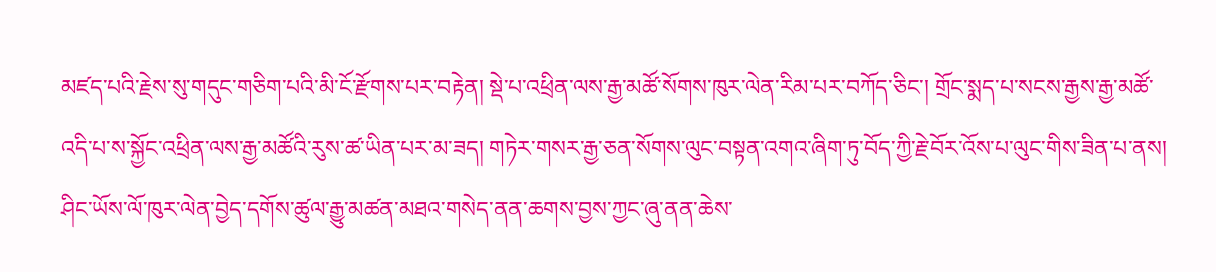མཛད་པའི་རྗེས་སུ་གདུང་གཅིག་པའི་མི་ངོ་རྫོགས་པར་བརྟེན། སྡེ་པ་འཕྲིན་ལས་རྒྱ་མཚོ་སོགས་ཁུར་ལེན་རིམ་པར་བཀོད་ཅིང་། གྲོང་སྨད་པ་སངས་རྒྱས་རྒྱ་མཚོ་འདི་པ་ས་སྐྱོང་འཕྲིན་ལས་རྒྱ་མཚོའི་རུས་ཚ་ཡིན་པར་མ་ཟད། གཏེར་གསར་རྒྱ་ཅན་སོགས་ལུང་བསྟན་འགའ་ཞིག་ཏུ་བོད་ཀྱི་རྗེ་བོར་འོས་པ་ལུང་གིས་ཟིན་པ་ནས། ཤིང་ཡོས་ལོ་ཁུར་ལེན་བྱེད་དགོས་ཚུལ་རྒྱུ་མཚན་མཐའ་གསེད་ནན་ཆགས་བྱས་ཀྱང་ཞུ་ནན་ཆེས་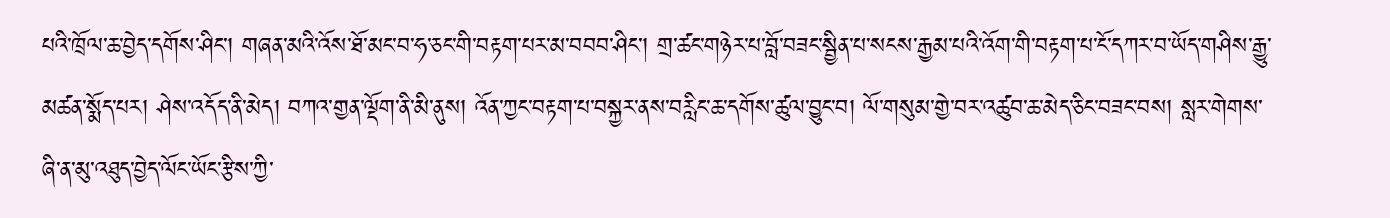པའི་ཁྲོལ་ཆ་བྱེད་དགོས་ཤིང་། གཞན་མའི་འོས་ཐོ་མང་བ་ཧ་ཅང་གི་བརྟག་པར་མ་བབབ་ཤིང་། གྲ་ཚང་གཉེར་པ་བློ་བཟང་སྦྱིན་པ་སངས་རྒྱམ་པའི་འོག་གི་བརྟག་པ་ངོ་དཀར་བ་ཡོད་གཤིས་རྒྱུ་མཚན་སྨོད་པར། ཤེས་འདོད་ནི་མེད། བཀའ་གྱན་ལྡོག་ནི་མི་ནུས། འོན་ཀྱང་བརྟག་པ་བསྐྱར་ནས་བརླིང་ཆ་དགོས་ཚུལ་བྱུང་བ། ལོ་གསུམ་གྱེ་བར་འཚུབ་ཆ་མེད་ཅིང་བཟང་བས། སླར་གེགས་ཞི་ན་མུ་འཐུད་བྱེད་ལོང་ཡོང་རྩིས་ཀྱི་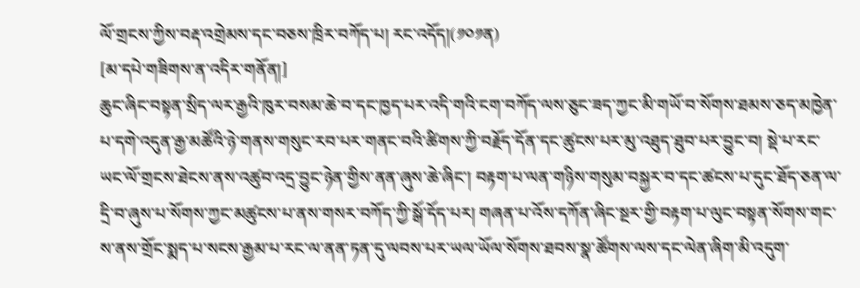ལོ་གྲངས་ཀྱིས་བརྡ་འགྲེམས་དང་བཅས་ཁྲིར་བཀོད་པ། རང་འདོད།(༡༠༡ན)
[མ་དཔེ་གཟིགས་ན་འདིར་གནོན།]
ཆུང་ཞིང་བསྟན་སྲིད་ལར་རྒྱའི་ཁུར་བསམ་ཆེ་བ་དང་ཁྱད་པར་འདི་གའི་ངག་བཀོད་ལས་ཅུང་ཟད་ཀྱང་མི་གཡོ་བ་སོགས་ཐམས་ཅད་མཁྱེན་པ་དགེ་འདུན་རྒྱ་མཚོའི་ཉེ་གནས་གསུང་རབ་པར་གནང་བའི་ཚིགས་ཀྱི་བརྗོད་དོན་དང་ཚུངས་པར་མུ་འཐུད་ཐུབ་པར་བྱུང་བ། སྡེ་པ་རང་ཡང་ལོ་གྲངས་ཐེངས་ནས་འཚུབ་འདྲ་བྱུང་ཉེན་གྱིས་ནན་ཞུས་ཆེ་ཞིང་། བརྟག་པ་ལན་གཉིས་གསུམ་བསྐྱར་བ་དང་ཚངས་པ་དུང་ཐོད་ཅན་ལ་དྲི་བ་ཞུས་པ་སོགས་ཀྱང་མཚུངས་པ་ནས་གསར་བཀོད་ཀྱི་སྒོ་དོད་པར། གཞན་པ་འོས་དཀོན་ཞིང་སྔར་གྱི་བརྟག་པ་ལུང་བསྟན་སོགས་གང་ས་ནས་གྲོང་སྨད་པ་སངས་རྒྱམ་པ་རང་ལ་ནན་ཏན་དུ་ལབས་པར་ཡལ་ཡོལ་སོགས་ཐབས་སྣ་ཚོགས་ལས་དང་ལེན་ཞིག་མི་འདུག་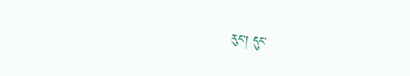རུང་། དུང་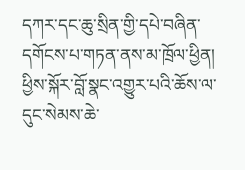དཀར་དང་ཆུ་སྲིན་གྱི་དཔེ་བཞིན་དགོངས་པ་གཏན་ནས་མ་ཁྲོལ་ཕྱིན། ཕྱིས་སྐོར་བློ་སྣང་འགྱུར་པའི་ཆོས་ལ་དུང་སེམས་ཆེ་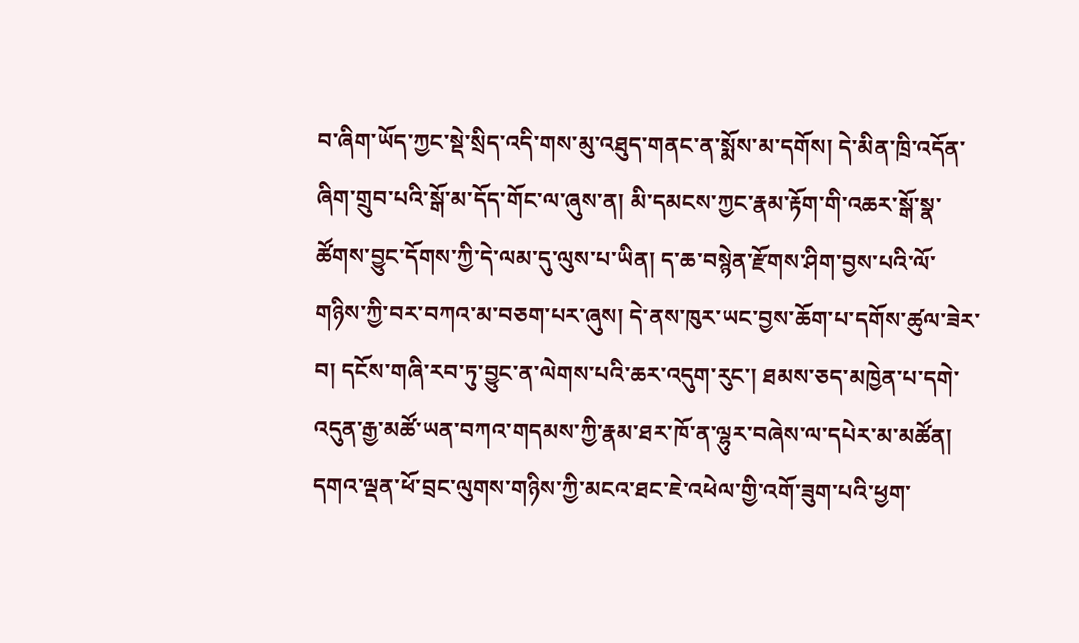བ་ཞིག་ཡོད་ཀྱང་སྡེ་སྲིད་འདི་གས་མུ་འཐུད་གནང་ན་སྨོས་མ་དགོས། དེ་མིན་ཁྲི་འདོན་ཞིག་གྲུབ་པའི་སྒོ་མ་དོད་གོང་ལ་ཞུས་ན། མི་དམངས་ཀྱང་རྣམ་རྟོག་གི་འཆར་སྒོ་སྣ་ཚོགས་བྱུང་དོགས་ཀྱི་དེ་ལམ་དུ་ལུས་པ་ཡིན། ད་ཆ་བསྙེན་རྫོགས་ཤིག་བྱས་པའི་ལོ་གཉིས་ཀྱི་བར་བཀའ་མ་བཅག་པར་ཞུས། དེ་ནས་ཁུར་ཡང་བྱས་ཆོག་པ་དགོས་ཚུལ་ཟེར་བ། དངོས་གཞི་རབ་ཏུ་བྱུང་ན་ལེགས་པའི་ཆར་འདུག་རུང་། ཐམས་ཅད་མཁྱེན་པ་དགེ་འདུན་རྒྱ་མཚོ་ཡན་བཀའ་གདམས་ཀྱི་རྣམ་ཐར་ཁོ་ན་ལྷུར་བཞེས་ལ་དཔེར་མ་མཚོན། དགའ་ལྡན་ཕོ་བྲང་ལུགས་གཉིས་ཀྱི་མངའ་ཐང་ཇེ་འཕེལ་གྱི་འགོ་ཟུག་པའི་ཕྱག་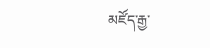མཛོད་རྒྱ་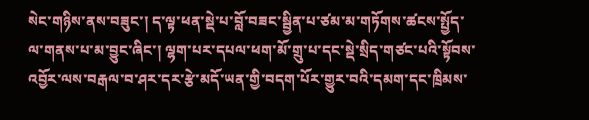སེང་གཉིས་ནས་བཟུང་། ད་ལྟ་ཕན་སྡེ་པ་བློ་བཟང་སྦྱིན་པ་ཙམ་མ་གཏོགས་ཚངས་སྤྱོད་ལ་གནས་པ་མ་བྱུང་ཞིང་། ལྷག་པར་དཔལ་ཕག་མོ་གྲུ་པ་དང་སྡེ་སྲིད་གཙང་པའི་སྟོབས་འབྱོར་ལས་བརྒལ་བ་ཤར་དར་རྩེ་མདོ་ཡན་གྱི་བདག་པོར་གྱུར་བའི་དམག་དང་ཁྲིམས་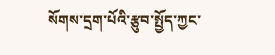སོགས་དྲག་པོའི་རྩུབ་སྤྱོད་ཀྱང་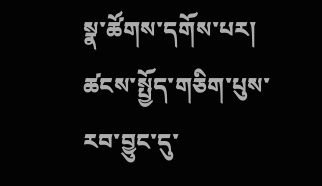སྣ་ཚོགས་དགོས་པར། ཚངས་སྤྱོད་གཅིག་པུས་རབ་བྱུང་དུ་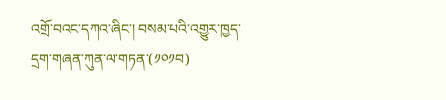འགྲོ་བའང་དཀའ་ཞིང་། བསམ་པའི་འགྱུར་ཁྱད་དྲག་གཞན་ཀུན་ལ་གཏན་(༡༠༡བ)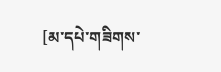[མ་དཔེ་གཟིགས་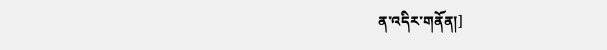ན་འདིར་གནོན།]